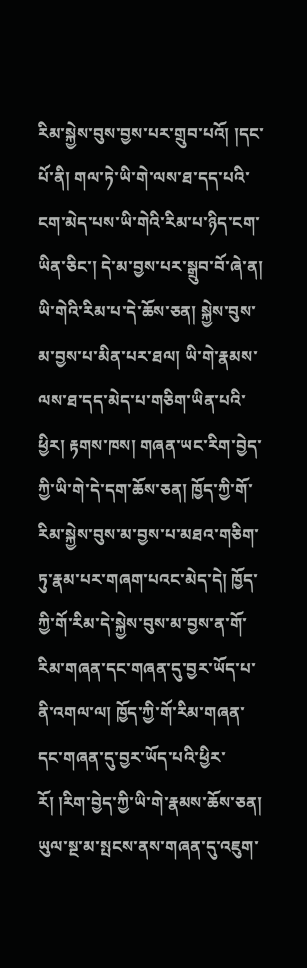རིམ་སྐྱེས་བུས་བྱས་པར་གྲུབ་པའོ། །དང་པོ་ནི། གལ་ཏེ་ཡི་གེ་ལས་ཐ་དད་པའི་ངག་མེད་པས་ཡི་གེའི་རིམ་པ་ཉིད་ངག་ཡིན་ཅིང་། དེ་མ་བྱས་པར་སྒྲུབ་བོ་ཞེ་ན། ཡི་གེའི་རིམ་པ་དེ་ཆོས་ཅན། སྐྱེས་བུས་མ་བྱས་པ་མིན་པར་ཐལ། ཡི་གེ་རྣམས་ལས་ཐ་དད་མེད་པ་གཅིག་ཡིན་པའི་ཕྱིར། རྟགས་ཁས། གཞན་ཡང་རིག་བྱེད་ཀྱི་ཡི་གེ་དེ་དག་ཆོས་ཅན། ཁྱོད་ཀྱི་གོ་རིམ་སྐྱེས་བུས་མ་བྱས་པ་མཐའ་གཅིག་ཏུ་རྣམ་པར་གཞག་པའང་མེད་དེ། ཁྱོད་ཀྱི་གོ་རིམ་དེ་སྐྱེས་བུས་མ་བྱས་ན་གོ་རིམ་གཞན་དང་གཞན་དུ་བྱར་ཡོད་པ་ནི་འགལ་ལ། ཁྱོད་ཀྱི་གོ་རིམ་གཞན་དང་གཞན་དུ་བྱར་ཡོད་པའི་ཕྱིར་རོ། །རིག་བྱེད་ཀྱི་ཡི་གེ་རྣམས་ཆོས་ཅན། ཡུལ་སྔ་མ་སྤངས་ནས་གཞན་དུ་འཇུག་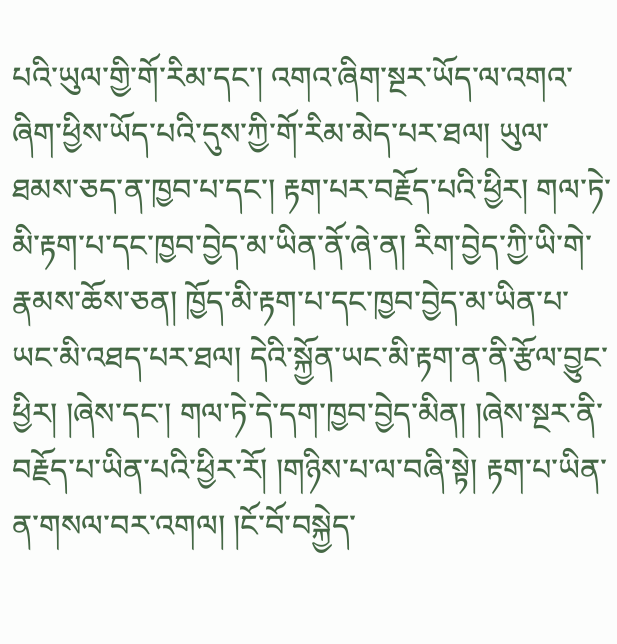པའི་ཡུལ་གྱི་གོ་རིམ་དང་། འགའ་ཞིག་སྔར་ཡོད་ལ་འགའ་ཞིག་ཕྱིས་ཡོད་པའི་དུས་ཀྱི་གོ་རིམ་མེད་པར་ཐལ། ཡུལ་ཐམས་ཅད་ན་ཁྱབ་པ་དང་། རྟག་པར་བརྗོད་པའི་ཕྱིར། གལ་ཏེ་མི་རྟག་པ་དང་ཁྱབ་བྱེད་མ་ཡིན་ནོ་ཞེ་ན། རིག་བྱེད་ཀྱི་ཡི་གེ་རྣམས་ཆོས་ཅན། ཁྱོད་མི་རྟག་པ་དང་ཁྱབ་བྱེད་མ་ཡིན་པ་ཡང་མི་འཐད་པར་ཐལ། དེའི་སྐྱོན་ཡང་མི་རྟག་ན་ནི་རྩོལ་བྱུང་ཕྱིར། །ཞེས་དང་། གལ་ཏེ་དེ་དག་ཁྱབ་བྱེད་མིན། །ཞེས་སྔར་ནི་བརྗོད་པ་ཡིན་པའི་ཕྱིར་རོ། །གཉིས་པ་ལ་བཞི་སྟེ། རྟག་པ་ཡིན་ན་གསལ་བར་འགལ། །ངོ་བོ་བསྐྱེད་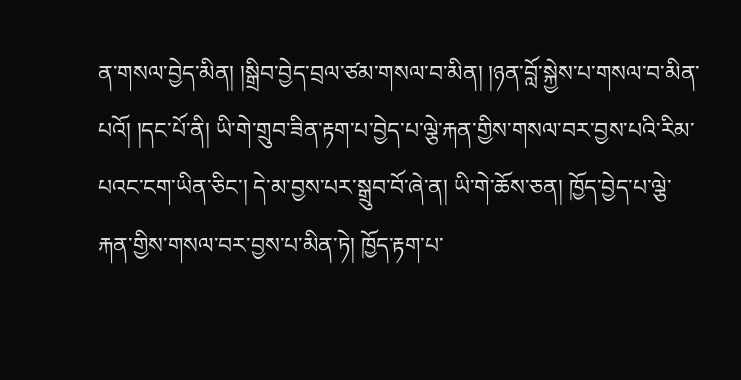ན་གསལ་བྱེད་མིན། །སྒྲིབ་བྱེད་བྲལ་ཙམ་གསལ་བ་མིན། །ཉན་བློ་སྐྱེས་པ་གསལ་བ་མིན་པའོ། །དང་པོ་ནི། ཡི་གེ་གྲུབ་ཟིན་རྟག་པ་བྱེད་པ་ལྕེ་རྐན་གྱིས་གསལ་བར་བྱས་པའི་རིམ་པའང་ངག་ཡིན་ཅིང་། དེ་མ་བྱས་པར་སྒྲུབ་བོ་ཞེ་ན། ཡི་གེ་ཆོས་ཅན། ཁྱོད་བྱེད་པ་ལྕེ་རྐན་གྱིས་གསལ་བར་བྱས་པ་མིན་ཏེ། ཁྱོད་རྟག་པ་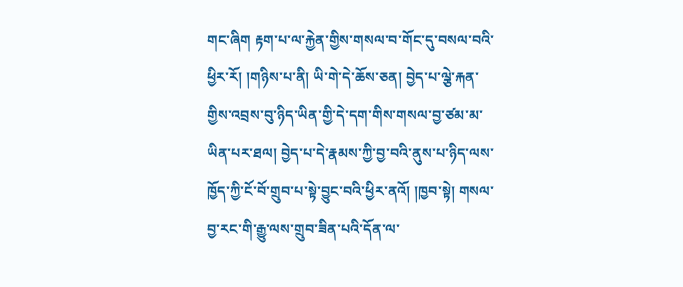གང་ཞིག རྟག་པ་ལ་རྐྱེན་གྱིས་གསལ་བ་གོང་དུ་བསལ་བའི་ཕྱིར་རོ། །གཉིས་པ་ནི། ཡི་གེ་དེ་ཆོས་ཅན། བྱེད་པ་ལྕེ་རྐན་གྱིས་འབྲས་བུ་ཉིད་ཡིན་གྱི་དེ་དག་གིས་གསལ་བྱ་ཙམ་མ་ཡིན་པར་ཐལ། བྱེད་པ་དེ་རྣམས་ཀྱི་བྱ་བའི་ནུས་པ་ཉིད་ལས་ཁྱོད་ཀྱི་ངོ་བོ་གྲུབ་པ་སྟེ་བྱུང་བའི་ཕྱིར་ནའོ། །ཁྱབ་སྟེ། གསལ་བྱ་རང་གི་རྒྱུ་ལས་གྲུབ་ཟིན་པའི་དོན་ལ་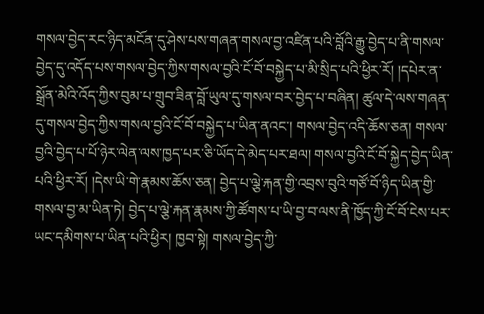གསལ་བྱེད་རང་ཉིད་མངོན་དུ་ཤེས་པས་གཞན་གསལ་བྱ་འཛིན་པའི་བློའི་རྒྱུ་བྱེད་པ་ནི་གསལ་བྱེད་དུ་འདོད་པས་གསལ་བྱེད་ཀྱིས་གསལ་བྱའི་ངོ་བོ་བསྐྱེད་པ་མི་སྲིད་པའི་ཕྱིར་རོ། །དཔེར་ན་སྒྲོན་མེའི་འོད་ཀྱིས་བུམ་པ་གྲུབ་ཟིན་བློ་ཡུལ་དུ་གསལ་བར་བྱེད་པ་བཞིན། ཚུལ་དེ་ལས་གཞན་དུ་གསལ་བྱེད་ཀྱིས་གསལ་བྱའི་ངོ་བོ་བསྐྱེད་པ་ཡིན་ནའང་། གསལ་བྱེད་འདི་ཆོས་ཅན། གསལ་བྱའི་བྱེད་པ་པོ་ཉེར་ལེན་ལས་ཁྱད་པར་ཅི་ཡོད་དེ་མེད་པར་ཐལ། གསལ་བྱའི་ངོ་བོ་སྐྱེད་བྱེད་ཡིན་པའི་ཕྱིར་རོ། །དེས་ཡི་གེ་རྣམས་ཆོས་ཅན། བྱེད་པ་ལྕེ་རྐན་གྱི་འབྲས་བུའི་གཙོ་བོ་ཉིད་ཡིན་གྱི་གསལ་བྱ་མ་ཡིན་ཏེ། བྱེད་པ་ལྕེ་རྐན་རྣམས་ཀྱི་ཚོགས་པ་ཡི་བྱ་བ་ལས་ནི་ཁྱོད་ཀྱི་ངོ་བོ་ངེས་པར་ཡང་དམིགས་པ་ཡིན་པའི་ཕྱིར། ཁྱབ་སྟེ། གསལ་བྱེད་ཀྱི་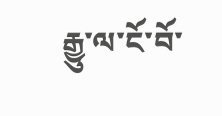རྒྱུ་ལ་ངོ་བོ་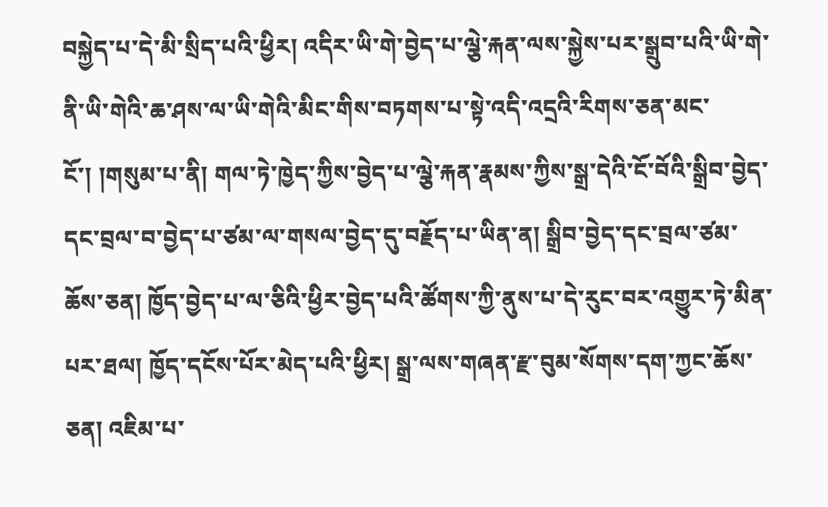བསྐྱེད་པ་དེ་མི་སྲིད་པའི་ཕྱིར། འདིར་ཡི་གེ་བྱེད་པ་ལྕེ་རྐན་ལས་སྐྱེས་པར་སྒྲུབ་པའི་ཡི་གེ་ནི་ཡི་གེའི་ཆ་ཤས་ལ་ཡི་གེའི་མིང་གིས་བཏགས་པ་སྟེ་འདི་འདྲའི་རིགས་ཅན་མང་ངོ་། །གསུམ་པ་ནི། གལ་ཏེ་ཁྱེད་ཀྱིས་བྱེད་པ་ལྕེ་རྐན་རྣམས་ཀྱིས་སྒྲ་དེའི་ངོ་བོའི་སྒྲིབ་བྱེད་དང་བྲལ་བ་བྱེད་པ་ཙམ་ལ་གསལ་བྱེད་དུ་བརྗོད་པ་ཡིན་ན། སྒྲིབ་བྱེད་དང་བྲལ་ཙམ་ཆོས་ཅན། ཁྱོད་བྱེད་པ་ལ་ཅིའི་ཕྱིར་བྱེད་པའི་ཚོགས་ཀྱི་ནུས་པ་དེ་རུང་བར་འགྱུར་ཏེ་མིན་པར་ཐལ། ཁྱོད་དངོས་པོར་མེད་པའི་ཕྱིར། སྒྲ་ལས་གཞན་རྫ་བུམ་སོགས་དག་ཀྱང་ཆོས་ཅན། འཇིམ་པ་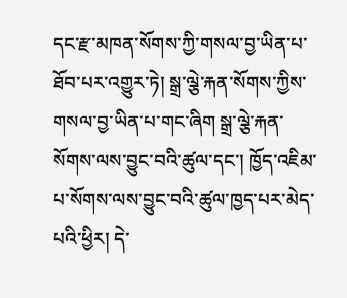དང་རྫ་མཁན་སོགས་ཀྱི་གསལ་བྱ་ཡིན་པ་ཐོབ་པར་འགྱུར་ཏེ། སྒྲ་ལྕེ་རྐན་སོགས་ཀྱིས་གསལ་བྱ་ཡིན་པ་གང་ཞིག སྒྲ་ལྕེ་རྐན་སོགས་ལས་བྱུང་བའི་ཚུལ་དང་། ཁྱོད་འཇིམ་པ་སོགས་ལས་བྱུང་བའི་ཚུལ་ཁྱད་པར་མེད་པའི་ཕྱིར། དེ་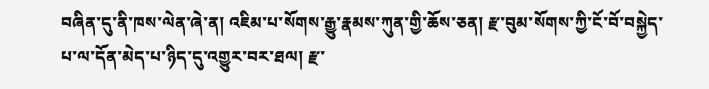བཞིན་དུ་ནི་ཁས་ལེན་ཞེ་ན། འཇིམ་པ་སོགས་རྒྱུ་རྣམས་ཀུན་གྱི་ཆོས་ཅན། རྫ་བུམ་སོགས་ཀྱི་ངོ་བོ་བསྐྱེད་པ་ལ་དོན་མེད་པ་ཉིད་དུ་འགྱུར་བར་ཐལ། རྫ་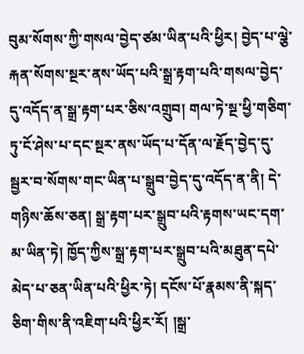བུམ་སོགས་ཀྱི་གསལ་བྱེད་ཙམ་ཡིན་པའི་ཕྱིར། བྱེད་པ་ལྕེ་རྐན་སོགས་སྔར་ནས་ཡོད་པའི་སྒྲ་རྟག་པའི་གསལ་བྱེད་དུ་འདོད་ན་སྒྲ་རྟག་པར་ཅིས་འགྲུབ། གལ་ཏེ་སྔ་ཕྱི་གཅིག་ཏུ་ངོ་ཤེས་པ་དང་སྔར་ནས་ཡོད་པ་དོན་ལ་རྗོད་བྱེད་དུ་སྦྱར་བ་སོགས་གང་ཡིན་པ་སྒྲུབ་བྱེད་དུ་འདོད་ན་ནི། དེ་གཉིས་ཆོས་ཅན། སྒྲ་རྟག་པར་སྒྲུབ་པའི་རྟགས་ཡང་དག་མ་ཡིན་ཏེ། ཁྱོད་ཀྱིས་སྒྲ་རྟག་པར་སྒྲུབ་པའི་མཐུན་དཔེ་མེད་པ་ཅན་ཡིན་པའི་ཕྱིར་ཏེ། དངོས་པོ་རྣམས་ནི་སྐད་ཅིག་གིས་ནི་འཇིག་པའི་ཕྱིར་རོ། །སྒྲ་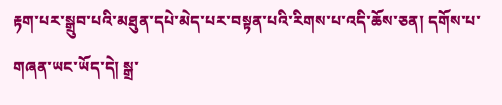རྟག་པར་སྒྲུབ་པའི་མཐུན་དཔེ་མེད་པར་བསྟན་པའི་རིགས་པ་འདི་ཆོས་ཅན། དགོས་པ་གཞན་ཡང་ཡོད་དེ། སྒྲ་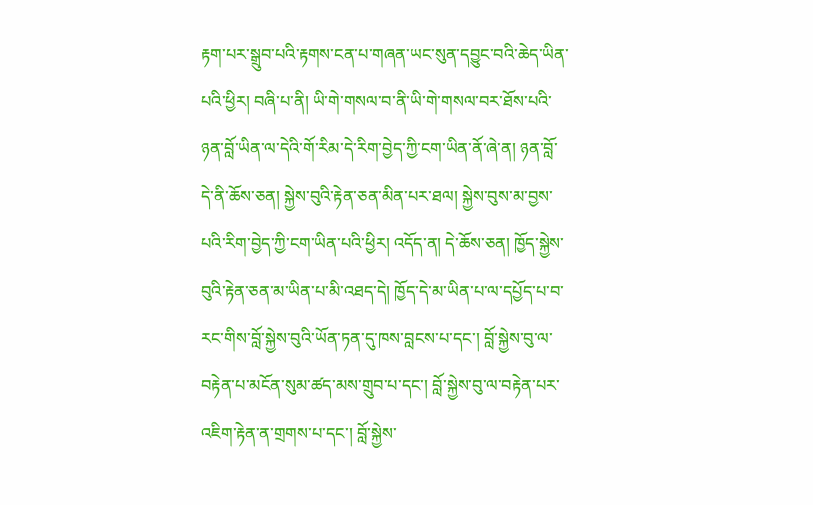རྟག་པར་སྒྲུབ་པའི་རྟགས་ངན་པ་གཞན་ཡང་སུན་དབྱུང་བའི་ཆེད་ཡིན་པའི་ཕྱིར། བཞི་པ་ནི། ཡི་གེ་གསལ་བ་ནི་ཡི་གེ་གསལ་བར་ཐོས་པའི་ཉན་བློ་ཡིན་ལ་དེའི་གོ་རིམ་དེ་རིག་བྱེད་ཀྱི་ངག་ཡིན་ནོ་ཞེ་ན། ཉན་བློ་དེ་ནི་ཆོས་ཅན། སྐྱེས་བུའི་རྟེན་ཅན་མིན་པར་ཐལ། སྐྱེས་བུས་མ་བྱས་པའི་རིག་བྱེད་ཀྱི་ངག་ཡིན་པའི་ཕྱིར། འདོད་ན། དེ་ཆོས་ཅན། ཁྱོད་སྐྱེས་བུའི་རྟེན་ཅན་མ་ཡིན་པ་མི་འཐད་དེ། ཁྱོད་དེ་མ་ཡིན་པ་ལ་དཔྱོད་པ་བ་རང་གིས་བློ་སྐྱེས་བུའི་ཡོན་ཏན་དུ་ཁས་བླངས་པ་དང་། བློ་སྐྱེས་བུ་ལ་བརྟེན་པ་མངོན་སུམ་ཚད་མས་གྲུབ་པ་དང་། བློ་སྐྱེས་བུ་ལ་བརྟེན་པར་འཇིག་རྟེན་ན་གྲགས་པ་དང་། བློ་སྐྱེས་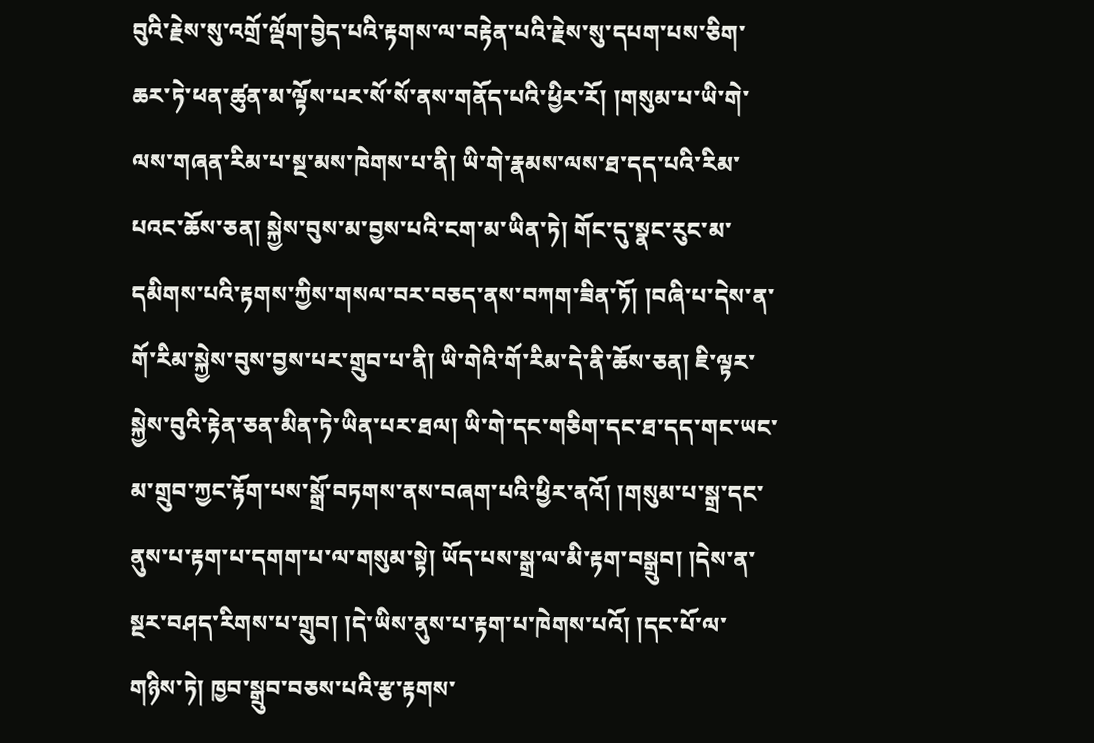བུའི་རྗེས་སུ་འགྲོ་ལྡོག་བྱེད་པའི་རྟགས་ལ་བརྟེན་པའི་རྗེས་སུ་དཔག་པས་ཅིག་ཆར་ཏེ་ཕན་ཚུན་མ་ལྟོས་པར་སོ་སོ་ནས་གནོད་པའི་ཕྱིར་རོ། །གསུམ་པ་ཡི་གེ་ལས་གཞན་རིམ་པ་སྔ་མས་ཁེགས་པ་ནི། ཡི་གེ་རྣམས་ལས་ཐ་དད་པའི་རིམ་པའང་ཆོས་ཅན། སྐྱེས་བུས་མ་བྱས་པའི་ངག་མ་ཡིན་ཏེ། གོང་དུ་སྣང་རུང་མ་དམིགས་པའི་རྟགས་ཀྱིས་གསལ་བར་བཅད་ནས་བཀག་ཟིན་ཏོ། །བཞི་པ་དེས་ན་གོ་རིམ་སྐྱེས་བུས་བྱས་པར་གྲུབ་པ་ནི། ཡི་གེའི་གོ་རིམ་དེ་ནི་ཆོས་ཅན། ཇི་ལྟར་སྐྱེས་བུའི་རྟེན་ཅན་མིན་ཏེ་ཡིན་པར་ཐལ། ཡི་གེ་དང་གཅིག་དང་ཐ་དད་གང་ཡང་མ་གྲུབ་ཀྱང་རྟོག་པས་སྒྲོ་བཏགས་ནས་བཞག་པའི་ཕྱིར་ནའོ། །གསུམ་པ་སྒྲ་དང་ནུས་པ་རྟག་པ་དགག་པ་ལ་གསུམ་སྟེ། ཡོད་པས་སྒྲ་ལ་མི་རྟག་བསྒྲུབ། །དེས་ན་སྔར་བཤད་རིགས་པ་གྲུབ། །དེ་ཡིས་ནུས་པ་རྟག་པ་ཁེགས་པའོ། །དང་པོ་ལ་གཉིས་ཏེ། ཁྱབ་སྒྲུབ་བཅས་པའི་རྩ་རྟགས་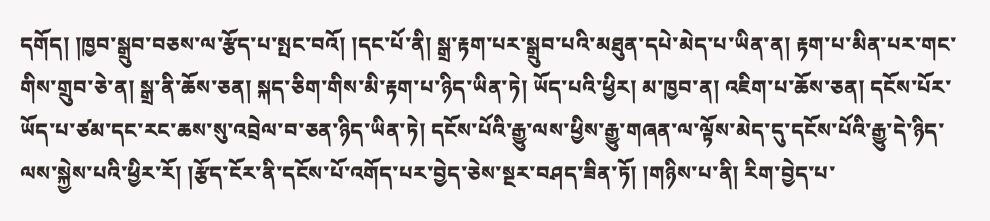དགོད། །ཁྱབ་སྒྲུབ་བཅས་ལ་རྩོད་པ་སྤང་བའོ། །དང་པོ་ནི། སྒྲ་རྟག་པར་སྒྲུབ་པའི་མཐུན་དཔེ་མེད་པ་ཡིན་ན། རྟག་པ་མིན་པར་གང་གིས་གྲུབ་ཅེ་ན། སྒྲ་ནི་ཆོས་ཅན། སྐད་ཅིག་གིས་མི་རྟག་པ་ཉིད་ཡིན་ཏེ། ཡོད་པའི་ཕྱིར། མ་ཁྱབ་ན། འཇིག་པ་ཆོས་ཅན། དངོས་པོར་ཡོད་པ་ཙམ་དང་རང་ཆས་སུ་འབྲེལ་བ་ཅན་ཉིད་ཡིན་ཏེ། དངོས་པོའི་རྒྱུ་ལས་ཕྱིས་རྒྱུ་གཞན་ལ་ལྟོས་མེད་དུ་དངོས་པོའི་རྒྱུ་དེ་ཉིད་ལས་སྐྱེས་པའི་ཕྱིར་རོ། །རྩོད་ངོར་ནི་དངོས་པོ་འགོད་པར་བྱེད་ཅེས་སྔར་བཤད་ཟིན་ཏོ། །གཉིས་པ་ནི། རིག་བྱེད་པ་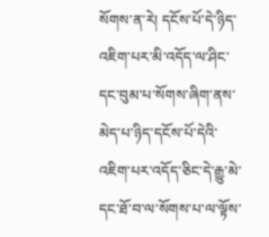སོགས་ན་རེ། དངོས་པོ་དེ་ཉིད་འཇིག་པར་མི་འདོད་ལ་ཤིང་དང་བུམ་པ་སོགས་ཞིག་ནས་མེད་པ་ཉིད་དངོས་པོ་དེའི་འཇིག་པར་འདོད་ཅིང་དེ་རྒྱུ་མེ་དང་ཐོ་བ་ལ་སོགས་པ་ལ་ལྟོས་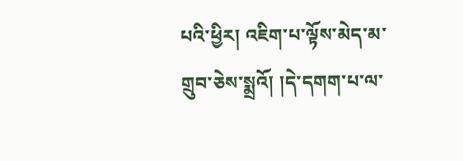པའི་ཕྱིར། འཇིག་པ་ལྟོས་མེད་མ་གྲུབ་ཅེས་སྨྲའོ། །དེ་དགག་པ་ལ་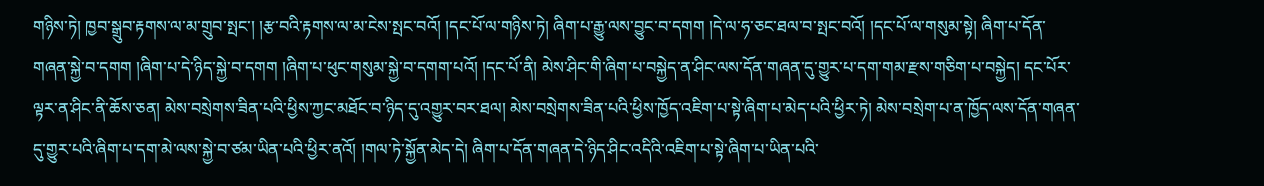གཉིས་ཏེ། ཁྱབ་སྒྲུབ་རྟགས་ལ་མ་གྲུབ་སྤང་། །རྩ་བའི་རྟགས་ལ་མ་ངེས་སྤང་བའོ། །དང་པོ་ལ་གཉིས་ཏེ། ཞིག་པ་རྒྱུ་ལས་བྱུང་བ་དགག །དེ་ལ་ཧ་ཅང་ཐལ་བ་སྤང་བའོ། །དང་པོ་ལ་གསུམ་སྟེ། ཞིག་པ་དོན་གཞན་སྐྱེ་བ་དགག །ཞིག་པ་དེ་ཉིད་སྐྱེ་བ་དགག །ཞིག་པ་ཕུང་གསུམ་སྐྱེ་བ་དགག་པའོ། །དང་པོ་ནི། མེས་ཤིང་གི་ཞིག་པ་བསྐྱེད་ན་ཤིང་ལས་དོན་གཞན་དུ་གྱུར་པ་དག་གམ་རྫས་གཅིག་པ་བསྐྱེད། དང་པོར་ལྟར་ན་ཤིང་ནི་ཆོས་ཅན། མེས་བསྲེགས་ཟིན་པའི་ཕྱིས་ཀྱང་མཐོང་བ་ཉིད་དུ་འགྱུར་བར་ཐལ། མེས་བསྲེགས་ཟིན་པའི་ཕྱིས་ཁྱོད་འཇིག་པ་སྟེ་ཞིག་པ་མེད་པའི་ཕྱིར་ཏེ། མེས་བསྲེག་པ་ན་ཁྱོད་ལས་དོན་གཞན་དུ་གྱུར་པའི་ཞིག་པ་དག་མེ་ལས་སྐྱེ་བ་ཙམ་ཡིན་པའི་ཕྱིར་ནའོ། །གལ་ཏེ་སྐྱོན་མེད་དེ། ཞིག་པ་དོན་གཞན་དེ་ཉིད་ཤིང་འདིའི་འཇིག་པ་སྟེ་ཞིག་པ་ཡིན་པའི་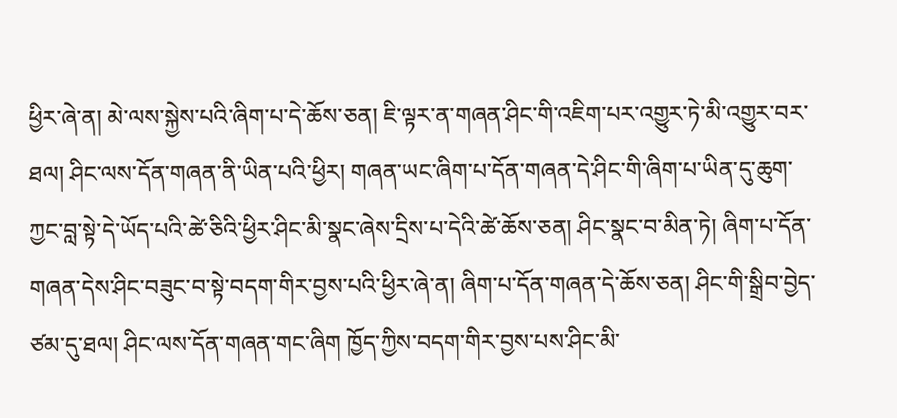ཕྱིར་ཞེ་ན། མེ་ལས་སྐྱེས་པའི་ཞིག་པ་དེ་ཆོས་ཅན། ཇི་ལྟར་ན་གཞན་ཤིང་གི་འཇིག་པར་འགྱུར་ཏེ་མི་འགྱུར་བར་ཐལ། ཤིང་ལས་དོན་གཞན་ནི་ཡིན་པའི་ཕྱིར། གཞན་ཡང་ཞིག་པ་དོན་གཞན་དེ་ཤིང་གི་ཞིག་པ་ཡིན་དུ་ཆུག་ཀྱང་བླ་སྟེ་དེ་ཡོད་པའི་ཚེ་ཅིའི་ཕྱིར་ཤིང་མི་སྣང་ཞེས་དྲིས་པ་དེའི་ཚེ་ཆོས་ཅན། ཤིང་སྣང་བ་མིན་ཏེ། ཞིག་པ་དོན་གཞན་དེས་ཤིང་བཟུང་བ་སྟེ་བདག་གིར་བྱས་པའི་ཕྱིར་ཞེ་ན། ཞིག་པ་དོན་གཞན་དེ་ཆོས་ཅན། ཤིང་གི་སྒྲིབ་བྱེད་ཙམ་དུ་ཐལ། ཤིང་ལས་དོན་གཞན་གང་ཞིག ཁྱོད་ཀྱིས་བདག་གིར་བྱས་པས་ཤིང་མི་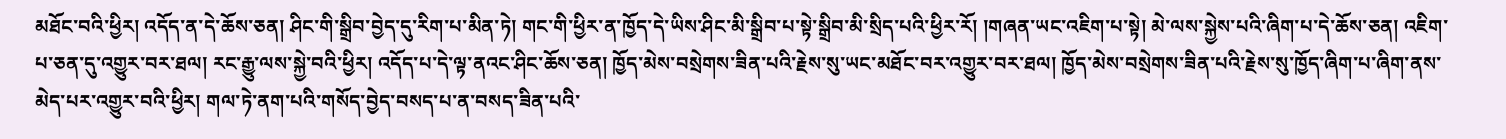མཐོང་བའི་ཕྱིར། འདོད་ན་དེ་ཆོས་ཅན། ཤིང་གི་སྒྲིབ་བྱེད་དུ་རིག་པ་མིན་ཏེ། གང་གི་ཕྱིར་ན་ཁྱོད་དེ་ཡིས་ཤིང་མི་སྒྲིབ་པ་སྟེ་སྒྲིབ་མི་སྲིད་པའི་ཕྱིར་རོ། །གཞན་ཡང་འཇིག་པ་སྟེ། མེ་ལས་སྐྱེས་པའི་ཞིག་པ་དེ་ཆོས་ཅན། འཇིག་པ་ཅན་དུ་འགྱུར་བར་ཐལ། རང་རྒྱུ་ལས་སྐྱེ་བའི་ཕྱིར། འདོད་པ་དེ་ལྟ་ནའང་ཤིང་ཆོས་ཅན། ཁྱོད་མེས་བསྲེགས་ཟིན་པའི་རྗེས་སུ་ཡང་མཐོང་བར་འགྱུར་བར་ཐལ། ཁྱོད་མེས་བསྲེགས་ཟིན་པའི་རྗེས་སུ་ཁྱོད་ཞིག་པ་ཞིག་ནས་མེད་པར་འགྱུར་བའི་ཕྱིར། གལ་ཏེ་ནག་པའི་གསོད་བྱེད་བསད་པ་ན་བསད་ཟིན་པའི་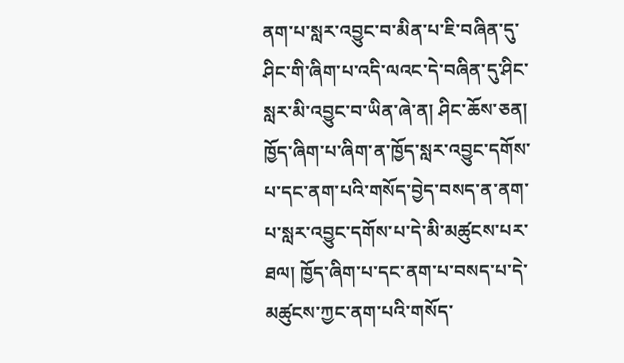ནག་པ་སླར་འབྱུང་བ་མིན་པ་ཇི་བཞིན་དུ་ཤིང་གི་ཞིག་པ་འདི་ལའང་དེ་བཞིན་དུ་ཤིང་སླར་མི་འབྱུང་བ་ཡིན་ཞེ་ན། ཤིང་ཆོས་ཅན། ཁྱོད་ཞིག་པ་ཞིག་ན་ཁྱོད་སླར་འབྱུང་དགོས་པ་དང་ནག་པའི་གསོད་བྱེད་བསད་ན་ནག་པ་སླར་འབྱུང་དགོས་པ་དེ་མི་མཚུངས་པར་ཐལ། ཁྱོད་ཞིག་པ་དང་ནག་པ་བསད་པ་དེ་མཚུངས་ཀྱང་ནག་པའི་གསོད་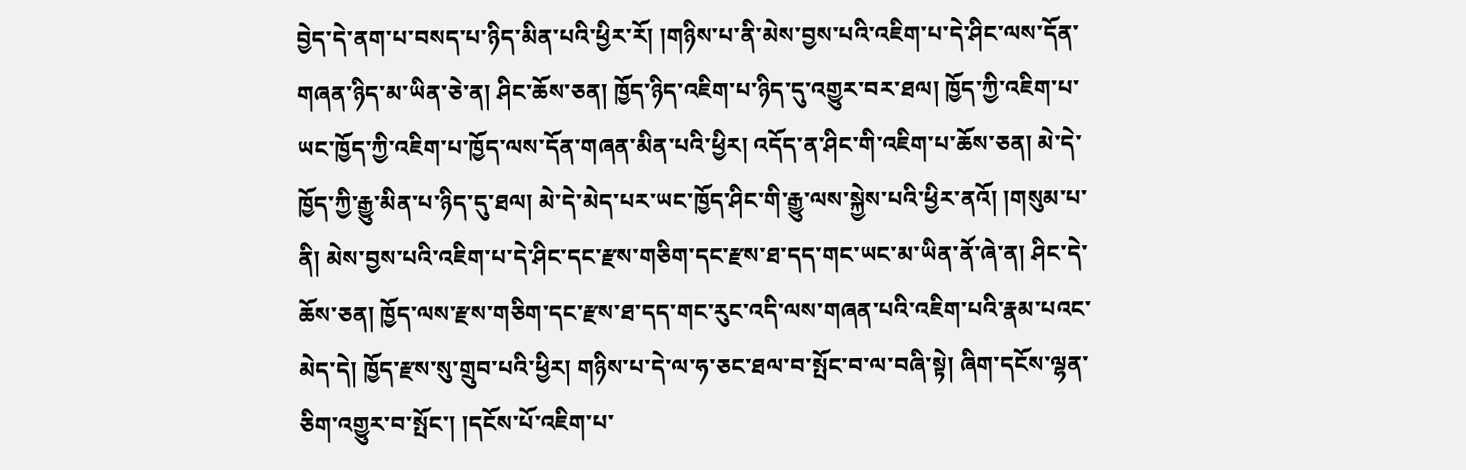བྱེད་དེ་ནག་པ་བསད་པ་ཉིད་མིན་པའི་ཕྱིར་རོ། །གཉིས་པ་ནི་མེས་བྱས་པའི་འཇིག་པ་དེ་ཤིང་ལས་དོན་གཞན་ཉིད་མ་ཡིན་ཅེ་ན། ཤིང་ཆོས་ཅན། ཁྱོད་ཉིད་འཇིག་པ་ཉིད་དུ་འགྱུར་བར་ཐལ། ཁྱོད་ཀྱི་འཇིག་པ་ཡང་ཁྱོད་ཀྱི་འཇིག་པ་ཁྱོད་ལས་དོན་གཞན་མིན་པའི་ཕྱིར། འདོད་ན་ཤིང་གི་འཇིག་པ་ཆོས་ཅན། མེ་དེ་ཁྱོད་ཀྱི་རྒྱུ་མིན་པ་ཉིད་དུ་ཐལ། མེ་དེ་མེད་པར་ཡང་ཁྱོད་ཤིང་གི་རྒྱུ་ལས་སྐྱེས་པའི་ཕྱིར་ནའོ། །གསུམ་པ་ནི། མེས་བྱས་པའི་འཇིག་པ་དེ་ཤིང་དང་རྫས་གཅིག་དང་རྫས་ཐ་དད་གང་ཡང་མ་ཡིན་ནོ་ཞེ་ན། ཤིང་དེ་ཆོས་ཅན། ཁྱོད་ལས་རྫས་གཅིག་དང་རྫས་ཐ་དད་གང་རུང་འདི་ལས་གཞན་པའི་འཇིག་པའི་རྣམ་པའང་མེད་དེ། ཁྱོད་རྫས་སུ་གྲུབ་པའི་ཕྱིར། གཉིས་པ་དེ་ལ་ཧ་ཅང་ཐལ་བ་སྤོང་བ་ལ་བཞི་སྟེ། ཞིག་དངོས་ལྷན་ཅིག་འགྱུར་བ་སྤོང་། །དངོས་པོ་འཇིག་པ་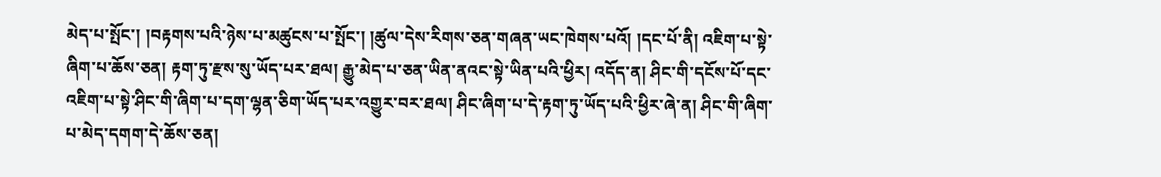མེད་པ་སྤོང་། །བརྟགས་པའི་ཉེས་པ་མཚུངས་པ་སྤོང་། །ཚུལ་དེས་རིགས་ཅན་གཞན་ཡང་ཁེགས་པའོ། །དང་པོ་ནི། འཇིག་པ་སྟེ་ཞིག་པ་ཆོས་ཅན། རྟག་ཏུ་རྫས་སུ་ཡོད་པར་ཐལ། རྒྱུ་མེད་པ་ཅན་ཡིན་ནའང་སྟེ་ཡིན་པའི་ཕྱིར། འདོད་ན། ཤིང་གི་དངོས་པོ་དང་འཇིག་པ་སྟེ་ཤིང་གི་ཞིག་པ་དག་ལྷན་ཅིག་ཡོད་པར་འགྱུར་བར་ཐལ། ཤིང་ཞིག་པ་དེ་རྟག་ཏུ་ཡོད་པའི་ཕྱིར་ཞེ་ན། ཤིང་གི་ཞིག་པ་མེད་དགག་དེ་ཆོས་ཅན།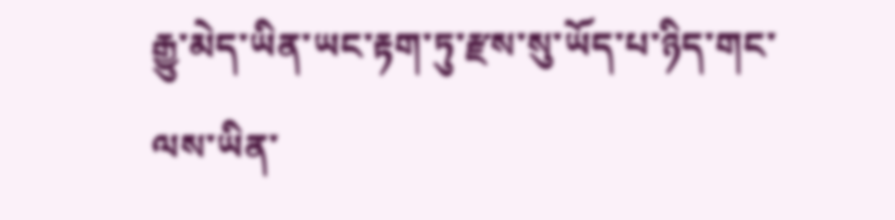རྒྱུ་མེད་ཡིན་ཡང་རྟག་ཏུ་རྫས་སུ་ཡོད་པ་ཉིད་གང་ལས་ཡིན་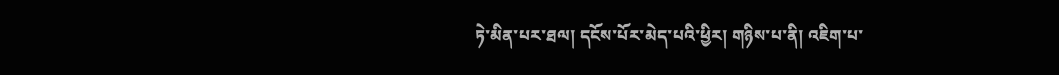ཏེ་མིན་པར་ཐལ། དངོས་པོར་མེད་པའི་ཕྱིར། གཉིས་པ་ནི། འཇིག་པ་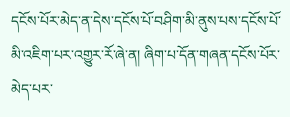དངོས་པོར་མེད་ན་དེས་དངོས་པོ་བཤིག་མི་ནུས་པས་དངོས་པོ་མི་འཇིག་པར་འགྱུར་རོ་ཞེ་ན། ཞིག་པ་དོན་གཞན་དངོས་པོར་མེད་པར་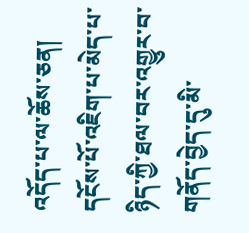འདོད་པ་ལ་ཆོས་ཅན། དངོས་པོ་འཇིག་པ་མེད་པ་ཉིད་ཀྱི་ཐལ་བར་འགྱུར་བ་གནོད་བྱེད་དུ་མི་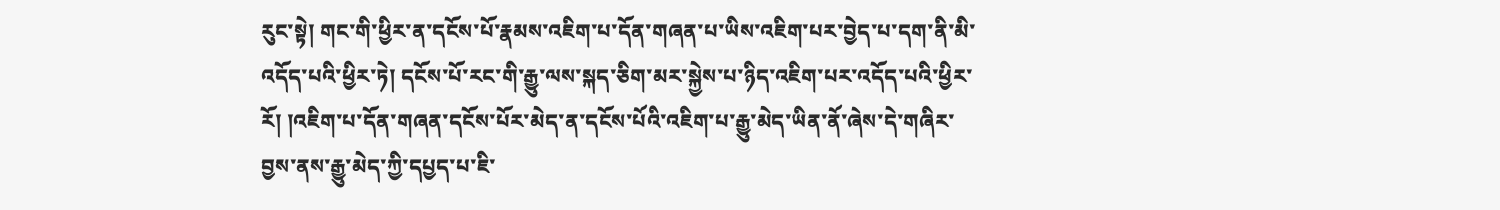རུང་སྟེ། གང་གི་ཕྱིར་ན་དངོས་པོ་རྣམས་འཇིག་པ་དོན་གཞན་པ་ཡིས་འཇིག་པར་བྱེད་པ་དག་ནི་མི་འདོད་པའི་ཕྱིར་ཏེ། དངོས་པོ་རང་གི་རྒྱུ་ལས་སྐད་ཅིག་མར་སྐྱེས་པ་ཉིད་འཇིག་པར་འདོད་པའི་ཕྱིར་རོ། །འཇིག་པ་དོན་གཞན་དངོས་པོར་མེད་ན་དངོས་པོའི་འཇིག་པ་རྒྱུ་མེད་ཡིན་ནོ་ཞེས་དེ་གཞིར་བྱས་ནས་རྒྱུ་མེད་ཀྱི་དཔྱད་པ་ཇི་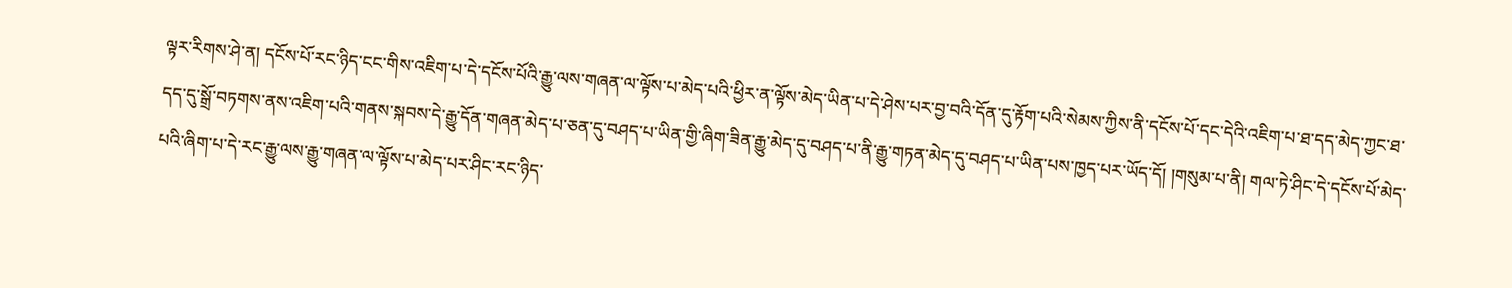ལྟར་རིགས་ཤེ་ན། དངོས་པོ་རང་ཉིད་ངང་གིས་འཇིག་པ་དེ་དངོས་པོའི་རྒྱུ་ལས་གཞན་ལ་ལྟོས་པ་མེད་པའི་ཕྱིར་ན་ལྟོས་མེད་ཡིན་པ་དེ་ཤེས་པར་བྱ་བའི་དོན་དུ་རྟོག་པའི་སེམས་ཀྱིས་ནི་དངོས་པོ་དང་དེའི་འཇིག་པ་ཐ་དད་མེད་ཀྱང་ཐ་དད་དུ་སྒྲོ་བཏགས་ནས་འཇིག་པའི་གནས་སྐབས་དེ་རྒྱུ་དོན་གཞན་མེད་པ་ཅན་དུ་བཤད་པ་ཡིན་གྱི་ཞིག་ཟིན་རྒྱུ་མེད་དུ་བཤད་པ་ནི་རྒྱུ་གཏན་མེད་དུ་བཤད་པ་ཡིན་པས་ཁྱད་པར་ཡོད་དོ། །གསུམ་པ་ནི། གལ་ཏེ་ཤིང་དེ་དངོས་པོ་མེད་པའི་ཞིག་པ་དེ་རང་རྒྱུ་ལས་རྒྱུ་གཞན་ལ་ལྟོས་པ་མེད་པར་ཤིང་རང་ཉིད་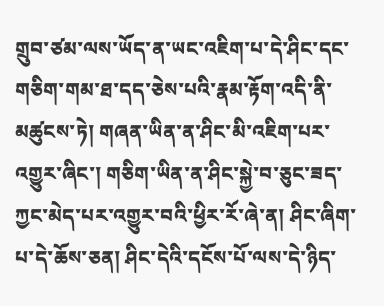གྲུབ་ཙམ་ལས་ཡོད་ན་ཡང་འཇིག་པ་དེ་ཤིང་དང་གཅིག་གམ་ཐ་དད་ཅེས་པའི་རྣམ་རྟོག་འདི་ནི་མཚུངས་ཏེ། གཞན་ཡིན་ན་ཤིང་མི་འཇིག་པར་འགྱུར་ཞིང་། གཅིག་ཡིན་ན་ཤིང་སྐྱེ་བ་ཅུང་ཟད་ཀྱང་མེད་པར་འགྱུར་བའི་ཕྱིར་རོ་ཞེ་ན། ཤིང་ཞིག་པ་དེ་ཆོས་ཅན། ཤིང་དེའི་དངོས་པོ་ལས་དེ་ཉིད་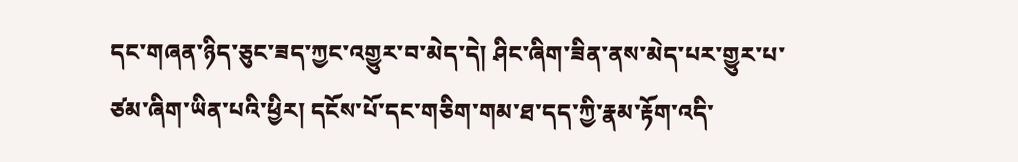དང་གཞན་ཉིད་ཅུང་ཟད་ཀྱང་འགྱུར་བ་མེད་དེ། ཤིང་ཞིག་ཟིན་ནས་མེད་པར་གྱུར་པ་ཙམ་ཞིག་ཡིན་པའི་ཕྱིར། དངོས་པོ་དང་གཅིག་གམ་ཐ་དད་ཀྱི་རྣམ་རྟོག་འདི་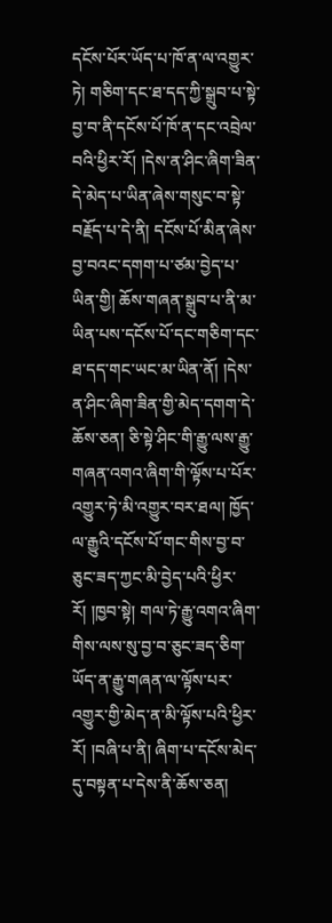དངོས་པོར་ཡོད་པ་ཁོ་ན་ལ་འགྱུར་ཏེ། གཅིག་དང་ཐ་དད་ཀྱི་སྒྲུབ་པ་སྟེ་བྱ་བ་ནི་དངོས་པོ་ཁོ་ན་དང་འབྲེལ་བའི་ཕྱིར་རོ། །དེས་ན་ཤིང་ཞིག་ཟིན་དེ་མེད་པ་ཡིན་ཞེས་གསུང་བ་སྟེ་བརྗོད་པ་དེ་ནི། དངོས་པོ་མིན་ཞེས་བྱ་བའང་དགག་པ་ཙམ་བྱེད་པ་ཡིན་གྱི། ཆོས་གཞན་སྒྲུབ་པ་ནི་མ་ཡིན་པས་དངོས་པོ་དང་གཅིག་དང་ཐ་དད་གང་ཡང་མ་ཡིན་ནོ། །དེས་ན་ཤིང་ཞིག་ཟིན་གྱི་མེད་དགག་དེ་ཆོས་ཅན། ཅི་སྟེ་ཤིང་གི་རྒྱུ་ལས་རྒྱུ་གཞན་འགའ་ཞིག་གི་ལྟོས་པ་པོར་འགྱུར་ཏེ་མི་འགྱུར་བར་ཐལ། ཁྱོད་ལ་རྒྱུའི་དངོས་པོ་གང་གིས་བྱ་བ་ཅུང་ཟད་ཀྱང་མི་བྱེད་པའི་ཕྱིར་རོ། །ཁྱབ་སྟེ། གལ་ཏེ་རྒྱུ་འགའ་ཞིག་གིས་ལས་སུ་བྱ་བ་ཅུང་ཟད་ཅིག་ཡོད་ན་རྒྱུ་གཞན་ལ་ལྟོས་པར་འགྱུར་གྱི་མེད་ན་མི་ལྟོས་པའི་ཕྱིར་རོ། །བཞི་པ་ནི། ཞིག་པ་དངོས་མེད་དུ་བསྟན་པ་དེས་ནི་ཆོས་ཅན།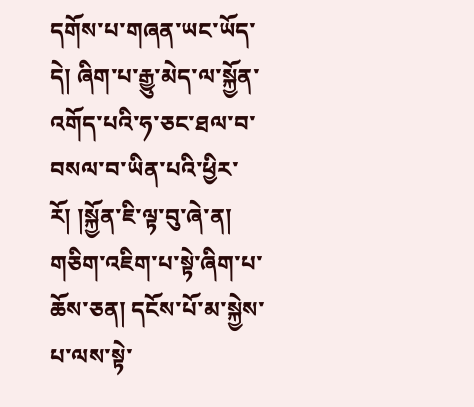དགོས་པ་གཞན་ཡང་ཡོད་དེ། ཞིག་པ་རྒྱུ་མེད་ལ་སྐྱོན་འགོད་པའི་ཧ་ཅང་ཐལ་བ་བསལ་བ་ཡིན་པའི་ཕྱིར་རོ། །སྐྱོན་ཇི་ལྟ་བུ་ཞེ་ན། གཅིག་འཇིག་པ་སྟེ་ཞིག་པ་ཆོས་ཅན། དངོས་པོ་མ་སྐྱེས་པ་ལས་སྟེ་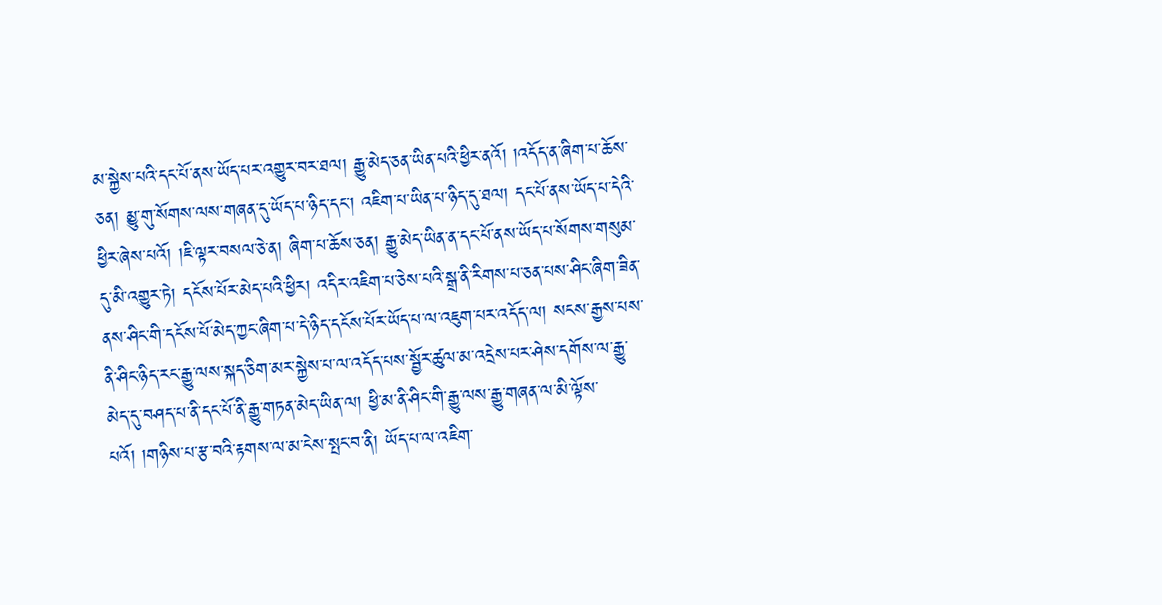མ་སྐྱེས་པའི་དང་པོ་ནས་ཡོད་པར་འགྱུར་བར་ཐལ། རྒྱུ་མེད་ཅན་ཡིན་པའི་ཕྱིར་ནའོ། །འདོད་ན་ཞིག་པ་ཆོས་ཅན། མྱུ་གུ་སོགས་ལས་གཞན་དུ་ཡོད་པ་ཉིད་དང་། འཇིག་པ་ཡིན་པ་ཉིད་དུ་ཐལ། དང་པོ་ནས་ཡོད་པ་དེའི་ཕྱིར་ཞེས་པའོ། །ཇི་ལྟར་བསལ་ཅེ་ན། ཞིག་པ་ཆོས་ཅན། རྒྱུ་མེད་ཡིན་ན་དང་པོ་ནས་ཡོད་པ་སོགས་གསུམ་དུ་མི་འགྱུར་ཏེ། དངོས་པོར་མེད་པའི་ཕྱིར། འདིར་འཇིག་པ་ཅེས་པའི་སྒྲ་ནི་རིགས་པ་ཅན་པས་ཤིང་ཞིག་ཟིན་ནས་ཤིང་གི་དངོས་པོ་མེད་ཀྱང་ཞིག་པ་དེ་ཉིད་དངོས་པོར་ཡོད་པ་ལ་འཇུག་པར་འདོད་ལ། སངས་རྒྱས་པས་ནི་ཤིང་ཉིད་རང་རྒྱུ་ལས་སྐད་ཅིག་མར་སྐྱེས་པ་ལ་འདོད་པས་སྦྱོར་ཚུལ་མ་འདྲེས་པར་ཤེས་དགོས་ལ་རྒྱུ་མེད་དུ་བཤད་པ་ནི་དང་པོ་ནི་རྒྱུ་གཏན་མེད་ཡིན་ལ། ཕྱི་མ་ནི་ཤིང་གི་རྒྱུ་ལས་རྒྱུ་གཞན་ལ་མི་ལྟོས་པའོ། །གཉིས་པ་རྩ་བའི་རྟགས་ལ་མ་ངེས་སྤང་བ་ནི། ཡོད་པ་ལ་འཇིག་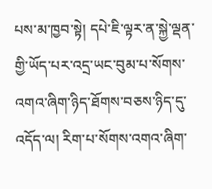པས་མ་ཁྱབ་སྟེ། དཔེ་ཇི་ལྟར་ན་སྐྱེ་ལྡན་གྱི་ཡོད་པར་འདྲ་ཡང་བུམ་པ་སོགས་འགའ་ཞིག་ཉིད་ཐོགས་བཅས་ཉིད་དུ་འདོད་ལ། རིག་པ་སོགས་འགའ་ཞིག་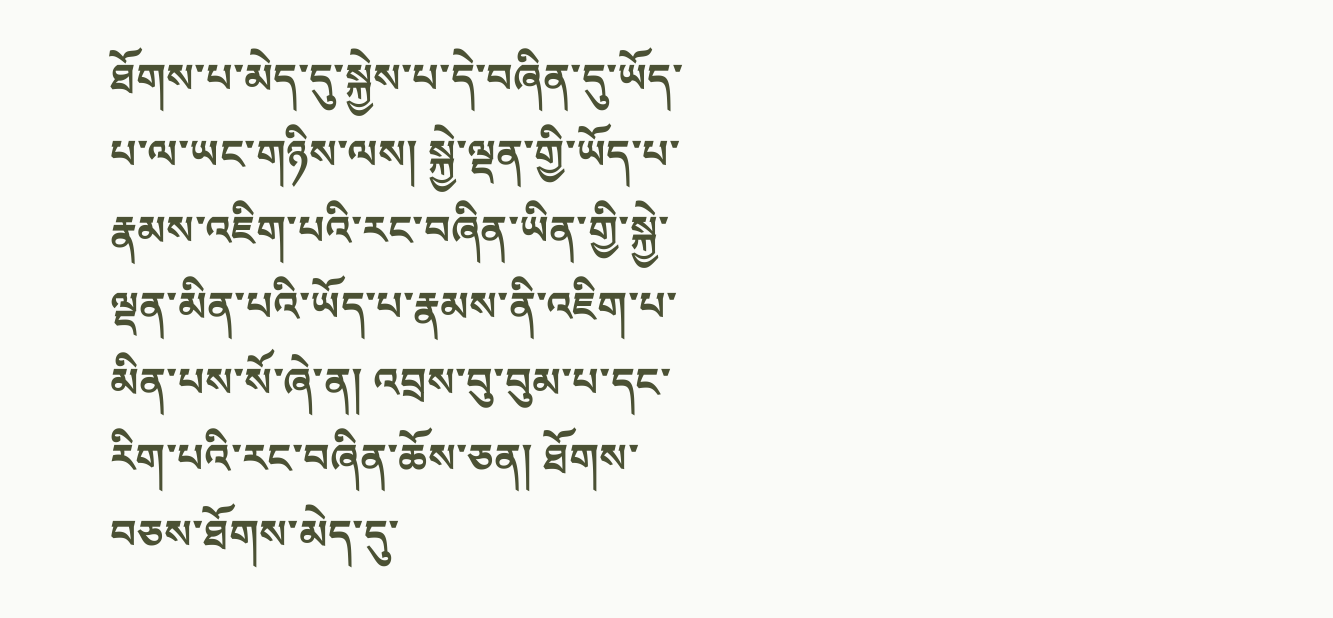ཐོགས་པ་མེད་དུ་སྐྱེས་པ་དེ་བཞིན་དུ་ཡོད་པ་ལ་ཡང་གཉིས་ལས། སྐྱེ་ལྡན་གྱི་ཡོད་པ་རྣམས་འཇིག་པའི་རང་བཞིན་ཡིན་གྱི་སྐྱེ་ལྡན་མིན་པའི་ཡོད་པ་རྣམས་ནི་འཇིག་པ་མིན་པས་སོ་ཞེ་ན། འབྲས་བུ་བུམ་པ་དང་རིག་པའི་རང་བཞིན་ཆོས་ཅན། ཐོགས་བཅས་ཐོགས་མེད་དུ་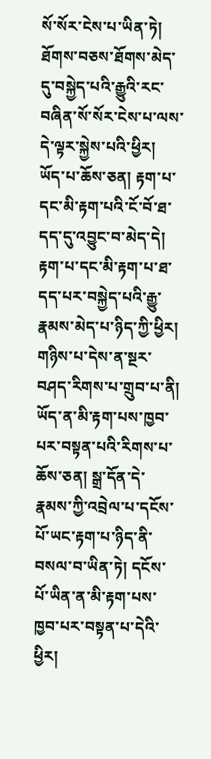སོ་སོར་ངེས་པ་ཡིན་ཏེ། ཐོགས་བཅས་ཐོགས་མེད་དུ་བསྐྱེད་པའི་རྒྱུའི་རང་བཞིན་སོ་སོར་ངེས་པ་ལས་དེ་ལྟར་སྐྱེས་པའི་ཕྱིར། ཡོད་པ་ཆོས་ཅན། རྟག་པ་དང་མི་རྟག་པའི་ངོ་བོ་ཐ་དད་དུ་འབྱུང་བ་མེད་དེ། རྟག་པ་དང་མི་རྟག་པ་ཐ་དད་པར་བསྐྱེད་པའི་རྒྱུ་རྣམས་མེད་པ་ཉིད་ཀྱི་ཕྱིར། གཉིས་པ་དེས་ན་སྔར་བཤད་རིགས་པ་གྲུབ་པ་ནི། ཡོད་ན་མི་རྟག་པས་ཁྱབ་པར་བསྟན་པའི་རིགས་པ་ཆོས་ཅན། སྒྲ་དོན་དེ་རྣམས་ཀྱི་འབྲེལ་པ་དངོས་པོ་ཡང་རྟག་པ་ཉིད་ནི་བསལ་བ་ཡིན་ཏེ། དངོས་པོ་ཡིན་ན་མི་རྟག་པས་ཁྱབ་པར་བསྟན་པ་དེའི་ཕྱིར།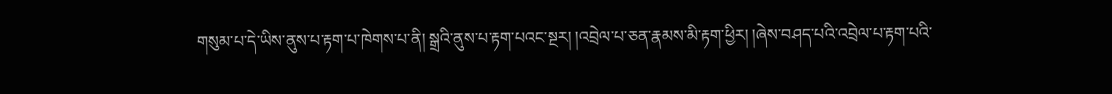གསུམ་པ་དེ་ཡིས་ནུས་པ་རྟག་པ་ཁེགས་པ་ནི། སྒྲའི་ནུས་པ་རྟག་པའང་སྔར། །འབྲེལ་པ་ཅན་རྣམས་མི་རྟག་ཕྱིར། །ཞེས་བཤད་པའི་འབྲེལ་པ་རྟག་པའི་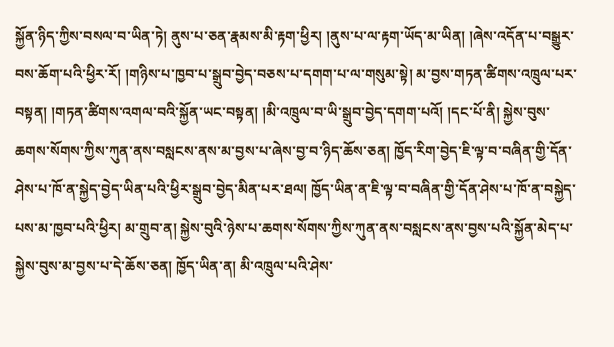སྐྱོན་ཉིད་ཀྱིས་བསལ་བ་ཡིན་ཏེ། ནུས་པ་ཅན་རྣམས་མི་རྟག་ཕྱིར། །ནུས་པ་ལ་རྟག་ཡོད་མ་ཡིན། །ཞེས་འདོན་པ་བསྒྱུར་བས་ཆོག་པའི་ཕྱིར་རོ། །གཉིས་པ་ཁྱབ་པ་སྒྲུབ་བྱེད་བཅས་པ་དགག་པ་ལ་གསུམ་སྟེ། མ་བྱས་གཏན་ཚིགས་འཁྲུལ་པར་བསྟན། །གཏན་ཚིགས་འགལ་བའི་སྐྱོན་ཡང་བསྟན། །མི་འཁྲུལ་བ་ཡི་སྒྲུབ་བྱེད་དགག་པའོ། །དང་པོ་ནི། སྐྱེས་བུས་ཆགས་སོགས་ཀྱིས་ཀུན་ནས་བསླངས་ནས་མ་བྱས་པ་ཞེས་བྱ་བ་ཉིད་ཆོས་ཅན། ཁྱོད་རིག་བྱེད་ཇི་ལྟ་བ་བཞིན་གྱི་དོན་ཤེས་པ་ཁོ་ན་སྐྱེད་བྱེད་ཡིན་པའི་ཕྱིར་སྒྲུབ་བྱེད་མིན་པར་ཐལ། ཁྱོད་ཡིན་ན་ཇི་ལྟ་བ་བཞིན་གྱི་དོན་ཤེས་པ་ཁོ་ན་བསྐྱེད་པས་མ་ཁྱབ་པའི་ཕྱིར། མ་གྲུབ་ན། སྐྱེས་བུའི་ཉེས་པ་ཆགས་སོགས་ཀྱིས་ཀུན་ནས་བསླངས་ནས་བྱས་པའི་སྐྱོན་མེད་པ་སྐྱེས་བུས་མ་བྱས་པ་དེ་ཆོས་ཅན། ཁྱོད་ཡིན་ན། མི་འཁྲུལ་པའི་ཤེས་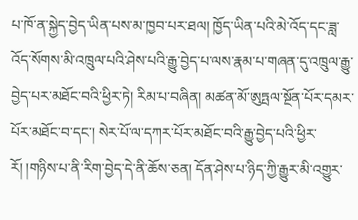པ་ཁོ་ན་སྐྱེད་བྱེད་ཡིན་པས་མ་ཁྱབ་པར་ཐལ། ཁྱོད་ཡིན་པའི་མེ་འོད་དང་ཟླ་འོད་སོགས་མི་འཁྲུལ་པའི་ཤེས་པའི་རྒྱུ་བྱེད་པ་ལས་རྣམ་པ་གཞན་དུ་འཁྲུལ་རྒྱུ་བྱེད་པར་མཐོང་བའི་ཕྱིར་ཏེ། རིམ་པ་བཞིན། མཚན་མོ་ཨུཏྤལ་སྔོན་པོར་དམར་པོར་མཐོང་བ་དང་། སེར་པོ་ལ་དཀར་པོར་མཐོང་བའི་རྒྱུ་བྱེད་པའི་ཕྱིར་རོ། །གཉིས་པ་ནི་རིག་བྱེད་དེ་ནི་ཆོས་ཅན། དོན་ཤེས་པ་ཉིད་ཀྱི་རྒྱུར་མི་འགྱུར་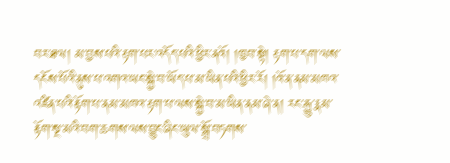བར་ཐལ། མ་བྱས་པའི་རྟག་པར་འདོད་པའི་ཕྱིར་ནའོ། །ཁྱབ་སྟེ། རྟག་པ་དག་ལས་དངོས་པོའི་ནུས་པ་འགའ་ཡང་སྐྱེ་བ་ཡོད་པ་མ་ཡིན་པའི་ཕྱིར་རོ། །འོ་ན་ནམ་མཁའ་འཛིན་པའི་རྟོག་པ་ནམ་མཁའ་རྟག་པ་ལས་སྐྱེ་བ་མ་ཡིན་ནམ་ཞེ་ན། རང་རྒྱུ་རྣམ་རྟོག་སྔ་མའི་བག་ཆགས་ལས་བྱུང་ཞིང་ཡུལ་སྒྲོ་བཏགས་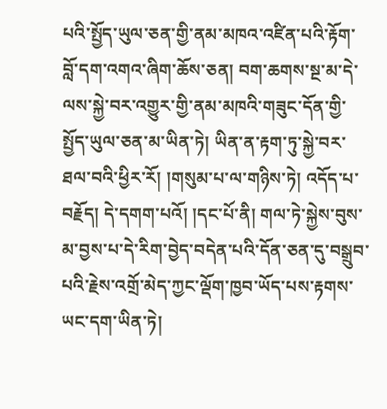པའི་སྤྱོད་ཡུལ་ཅན་གྱི་ནམ་མཁའ་འཛིན་པའི་རྟོག་བློ་དག་འགའ་ཞིག་ཆོས་ཅན། བག་ཆགས་སྔ་མ་དེ་ལས་སྐྱེ་བར་འགྱུར་གྱི་ནམ་མཁའི་གཟུང་དོན་གྱི་སྤྱོད་ཡུལ་ཅན་མ་ཡིན་ཏེ། ཡིན་ན་རྟག་ཏུ་སྐྱེ་བར་ཐལ་བའི་ཕྱིར་རོ། །གསུམ་པ་ལ་གཉིས་ཏེ། འདོད་པ་བརྗོད། དེ་དགག་པའོ། །དང་པོ་ནི། གལ་ཏེ་སྐྱེས་བུས་མ་བྱས་པ་དེ་རིག་བྱེད་བདེན་པའི་དོན་ཅན་དུ་བསྒྲུབ་པའི་རྗེས་འགྲོ་མེད་ཀྱང་ལྡོག་ཁྱབ་ཡོད་པས་རྟགས་ཡང་དག་ཡིན་ཏེ།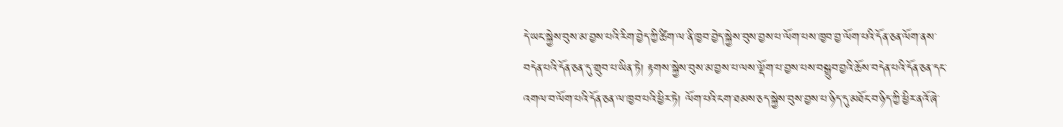དེ་ཡང་སྐྱེས་བུས་མ་བྱས་པའི་རིག་བྱེད་ཀྱི་ཚིག་ལ་ནི་ཁྱབ་བྱེད་སྐྱེས་བུས་བྱས་པ་ལོག་པས་ཁྱབ་བྱ་ལོག་པའི་དོན་ཅན་ལོག་ནས་བདེན་པའི་དོན་ཅན་དུ་གྲུབ་པ་ཡིན་ཏེ། རྟགས་སྐྱེས་བུས་མ་བྱས་པ་ལས་ལྡོག་པ་བྱས་པས་བསྒྲུབ་བྱའི་ཆོས་བདེན་པའི་དོན་ཅན་དང་འགལ་བ་ལོག་པའི་དོན་ཅན་ལ་ཁྱབ་པའི་ཕྱིར་ཏེ། ལོག་པའི་ངག་ཐམས་ཅད་སྐྱེས་བུས་བྱས་པ་ཉིད་དུ་མཐོང་བ་ཉིད་ཀྱི་ཕྱིར་ནའོ་ཞེ་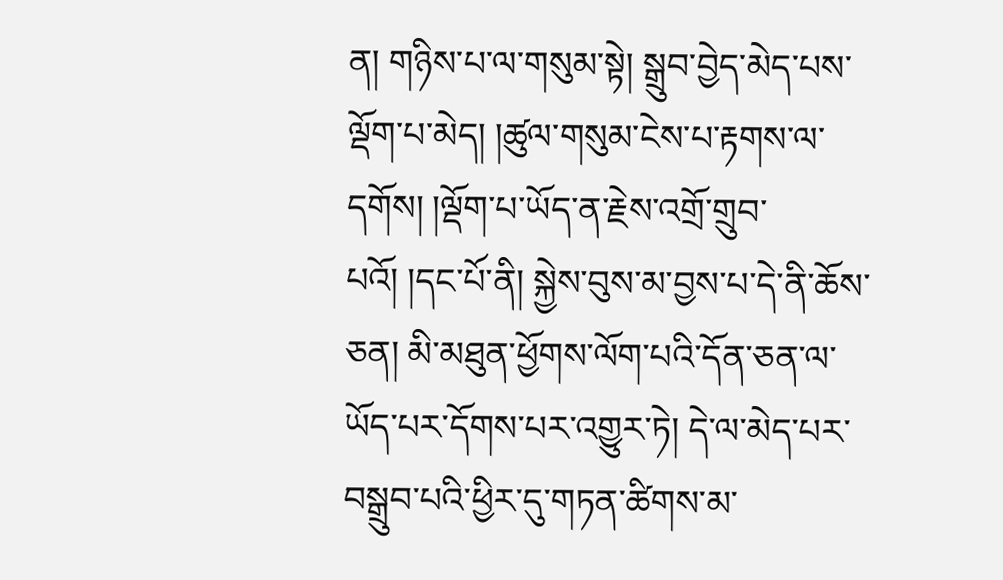ན། གཉིས་པ་ལ་གསུམ་སྟེ། སྒྲུབ་བྱེད་མེད་པས་ལྡོག་པ་མེད། །ཚུལ་གསུམ་ངེས་པ་རྟགས་ལ་དགོས། །ལྡོག་པ་ཡོད་ན་རྗེས་འགྲོ་གྲུབ་པའོ། །དང་པོ་ནི། སྐྱེས་བུས་མ་བྱས་པ་དེ་ནི་ཆོས་ཅན། མི་མཐུན་ཕྱོགས་ལོག་པའི་དོན་ཅན་ལ་ཡོད་པར་དོགས་པར་འགྱུར་ཏེ། དེ་ལ་མེད་པར་བསྒྲུབ་པའི་ཕྱིར་དུ་གཏན་ཚིགས་མ་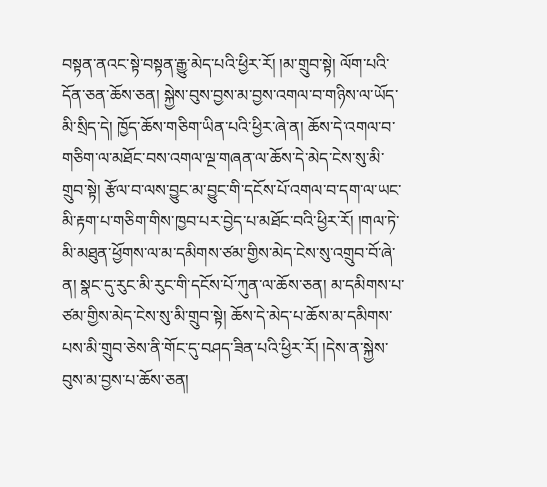བསྟན་ནའང་སྟེ་བསྟན་རྒྱུ་མེད་པའི་ཕྱིར་རོ། །མ་གྲུབ་སྟེ། ལོག་པའི་དོན་ཅན་ཆོས་ཅན། སྐྱེས་བུས་བྱས་མ་བྱས་འགལ་བ་གཉིས་ལ་ཡོད་མི་སྲིད་དེ། ཁྱོད་ཆོས་གཅིག་ཡིན་པའི་ཕྱིར་ཞེ་ན། ཆོས་དེ་འགལ་བ་གཅིག་ལ་མཐོང་བས་འགལ་ལྔ་གཞན་ལ་ཆོས་དེ་མེད་ངེས་སུ་མི་གྲུབ་སྟེ། རྩོལ་བ་ལས་བྱུང་མ་བྱུང་གི་དངོས་པོ་འགལ་བ་དག་ལ་ཡང་མི་རྟག་པ་གཅིག་གིས་ཁྱབ་པར་བྱེད་པ་མཐོང་བའི་ཕྱིར་རོ། །གལ་ཏེ་མི་མཐུན་ཕྱོགས་ལ་མ་དམིགས་ཙམ་གྱིས་མེད་ངེས་སུ་འགྲུབ་བོ་ཞེ་ན། སྣང་དུ་རུང་མི་རུང་གི་དངོས་པོ་ཀུན་ལ་ཆོས་ཅན། མ་དམིགས་པ་ཙམ་གྱིས་མེད་ངེས་སུ་མི་གྲུབ་སྟེ། ཆོས་དེ་མེད་པ་ཆོས་མ་དམིགས་པས་མི་གྲུབ་ཅེས་ནི་གོང་དུ་བཤད་ཟིན་པའི་ཕྱིར་རོ། །དེས་ན་སྐྱེས་བུས་མ་བྱས་པ་ཆོས་ཅན།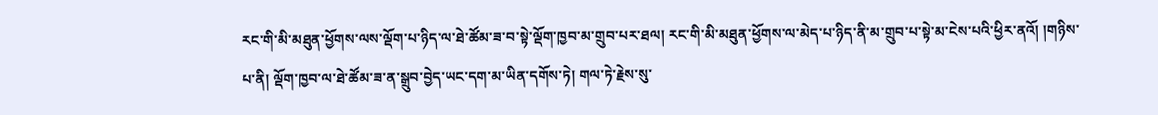རང་གི་མི་མཐུན་ཕྱོགས་ལས་ལྡོག་པ་ཉིད་ལ་ཐེ་ཚོམ་ཟ་བ་སྟེ་ལྡོག་ཁྱབ་མ་གྲུབ་པར་ཐལ། རང་གི་མི་མཐུན་ཕྱོགས་ལ་མེད་པ་ཉིད་ནི་མ་གྲུབ་པ་སྟེ་མ་ངེས་པའི་ཕྱིར་ནའོ། །གཉིས་པ་ནི། ལྡོག་ཁྱབ་ལ་ཐེ་ཚོམ་ཟ་ན་སྒྲུབ་བྱེད་ཡང་དག་མ་ཡིན་དགོས་ཏེ། གལ་ཏེ་རྗེས་སུ་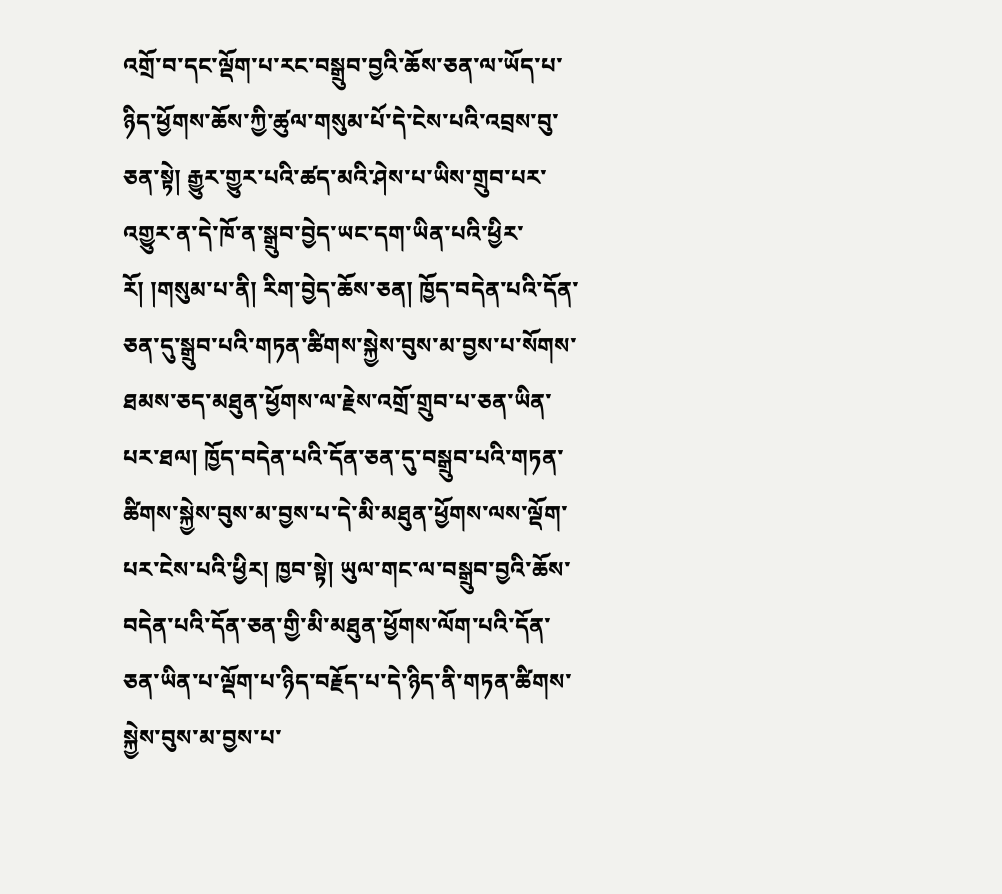འགྲོ་བ་དང་ལྡོག་པ་རང་བསྒྲུབ་བྱའི་ཆོས་ཅན་ལ་ཡོད་པ་ཉིད་ཕྱོགས་ཆོས་ཀྱི་ཚུལ་གསུམ་པོ་དེ་ངེས་པའི་འབྲས་བུ་ཅན་སྟེ། རྒྱུར་གྱུར་པའི་ཚད་མའི་ཤེས་པ་ཡིས་གྲུབ་པར་འགྱུར་ན་དེ་ཁོ་ན་སྒྲུབ་བྱེད་ཡང་དག་ཡིན་པའི་ཕྱིར་རོ། །གསུམ་པ་ནི། རིག་བྱེད་ཆོས་ཅན། ཁྱོད་བདེན་པའི་དོན་ཅན་དུ་སྒྲུབ་པའི་གཏན་ཚིགས་སྐྱེས་བུས་མ་བྱས་པ་སོགས་ཐམས་ཅད་མཐུན་ཕྱོགས་ལ་རྗེས་འགྲོ་གྲུབ་པ་ཅན་ཡིན་པར་ཐལ། ཁྱོད་བདེན་པའི་དོན་ཅན་དུ་བསྒྲུབ་པའི་གཏན་ཚིགས་སྐྱེས་བུས་མ་བྱས་པ་དེ་མི་མཐུན་ཕྱོགས་ལས་ལྡོག་པར་ངེས་པའི་ཕྱིར། ཁྱབ་སྟེ། ཡུལ་གང་ལ་བསྒྲུབ་བྱའི་ཆོས་བདེན་པའི་དོན་ཅན་གྱི་མི་མཐུན་ཕྱོགས་ལོག་པའི་དོན་ཅན་ཡིན་པ་ལྡོག་པ་ཉིད་བརྗོད་པ་དེ་ཉིད་ནི་གཏན་ཚིགས་སྐྱེས་བུས་མ་བྱས་པ་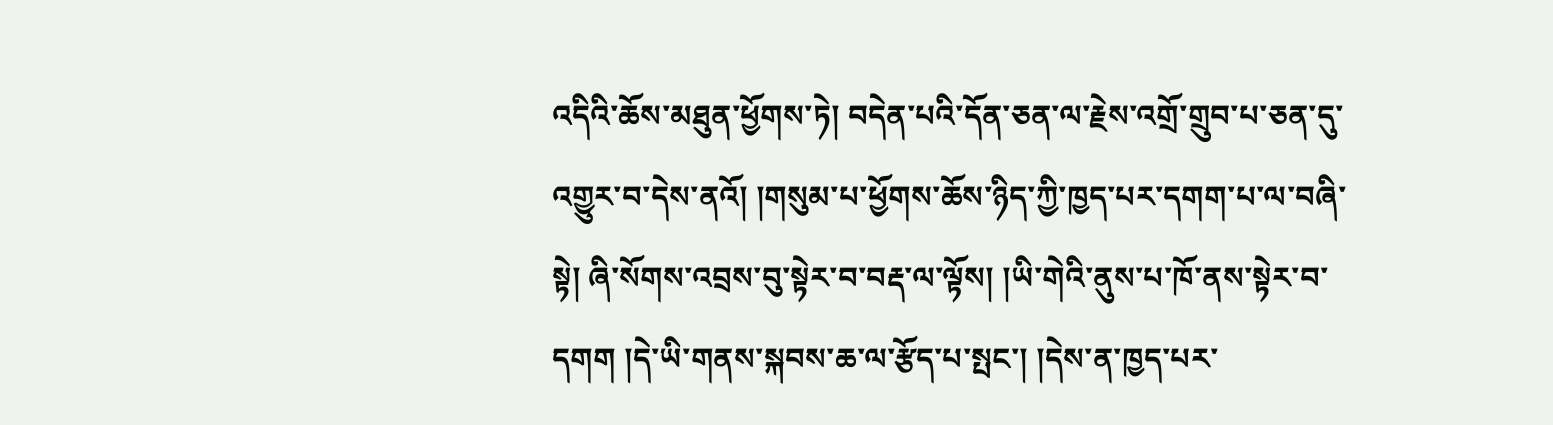འདིའི་ཆོས་མཐུན་ཕྱོགས་ཏེ། བདེན་པའི་དོན་ཅན་ལ་རྗེས་འགྲོ་གྲུབ་པ་ཅན་དུ་འགྱུར་བ་དེས་ནའོ། །གསུམ་པ་ཕྱོགས་ཆོས་ཉིད་ཀྱི་ཁྱད་པར་དགག་པ་ལ་བཞི་སྟེ། ཞི་སོགས་འབྲས་བུ་སྟེར་བ་བརྡ་ལ་ལྟོས། །ཡི་གེའི་ནུས་པ་ཁོ་ནས་སྟེར་བ་དགག །དེ་ཡི་གནས་སྐབས་ཆ་ལ་རྩོད་པ་སྤང་། །དེས་ན་ཁྱད་པར་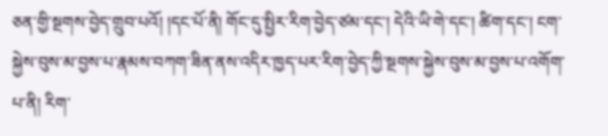ཅན་གྱི་སྔགས་བྱེད་གྲུབ་པའོ། །དང་པོ་ནི། གོང་དུ་སྤྱིར་རིག་བྱེད་ཙམ་དང་། དེའི་ཡི་གེ་དང་། ཚིག་དང་། ངག་སྐྱེས་བུས་མ་བྱས་པ་རྣམས་བཀག་ཟིན་ནས་འདིར་ཁྱད་པར་རིག་བྱེད་ཀྱི་སྔགས་སྐྱེས་བུས་མ་བྱས་པ་འགོག་པ་ནི། རིག་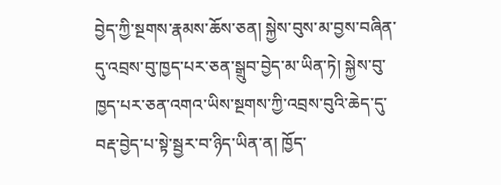བྱེད་ཀྱི་སྔགས་རྣམས་ཆོས་ཅན། སྐྱེས་བུས་མ་བྱས་བཞིན་དུ་འབྲས་བུ་ཁྱད་པར་ཅན་སྒྲུབ་བྱེད་མ་ཡིན་ཏེ། སྐྱེས་བུ་ཁྱད་པར་ཅན་འགའ་ཡིས་སྔགས་ཀྱི་འབྲས་བུའི་ཆེད་དུ་བརྡ་བྱེད་པ་སྟེ་སྦྱར་བ་ཉིད་ཡིན་ན། ཁྱོད་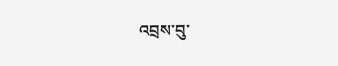འབྲས་བུ་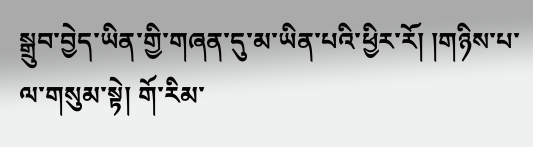སྒྲུབ་བྱེད་ཡིན་གྱི་གཞན་དུ་མ་ཡིན་པའི་ཕྱིར་རོ། །གཉིས་པ་ལ་གསུམ་སྟེ། གོ་རིམ་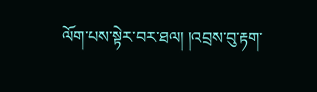ལོག་པས་སྟེར་བར་ཐལ། །འབྲས་བུ་རྟག་